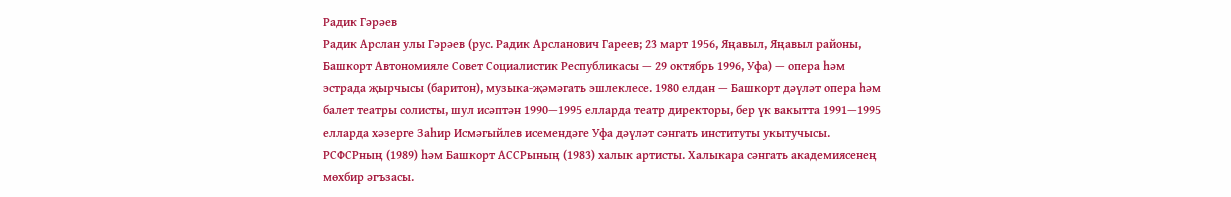Радик Гәрәев
Радик Арслан улы Гәрәев (рус. Радик Арсланович Гареев; 23 март 1956, Яңавыл, Яңавыл районы, Башкорт Автономияле Совет Социалистик Республикасы — 29 октябрь 1996, Уфа) — опера һәм эстрада җырчысы (баритон), музыка-җәмәгать эшлеклесе. 1980 елдан — Башкорт дәүләт опера һәм балет театры солисты, шул исәптән 1990—1995 елларда театр директоры, бер үк вакытта 1991—1995 елларда хәзерге Заһир Исмәгыйлев исемендәге Уфа дәүләт сәнгать институты укытучысы. РСФСРның (1989) һәм Башкорт АССРының (1983) халык артисты. Халыкара сәнгать академиясенең мөхбир әгъзасы.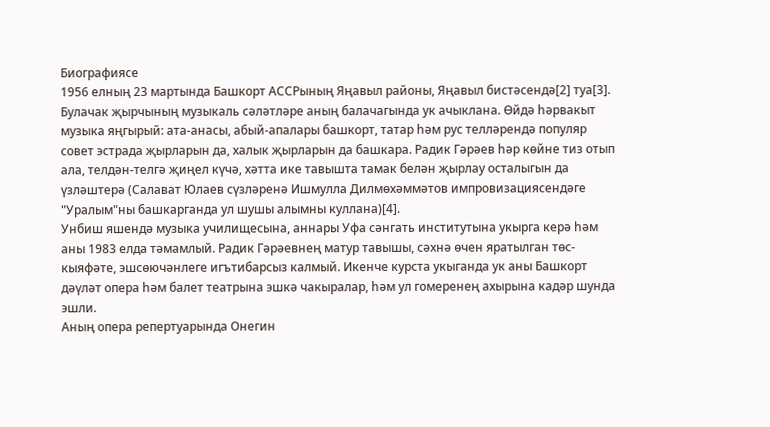Биографиясе
1956 елның 23 мартында Башкорт АССРының Яңавыл районы, Яңавыл бистәсендә[2] туа[3].
Булачак җырчының музыкаль сәләтләре аның балачагында ук ачыклана. Өйдә һәрвакыт музыка яңгырый: ата-анасы, абый-апалары башкорт, татар һәм рус телләрендә популяр совет эстрада җырларын да, халык җырларын да башкара. Радик Гәрәев һәр көйне тиз отып ала, телдән-телгә җиңел күчә, хәтта ике тавышта тамак белән җырлау осталыгын да үзләштерә (Салават Юлаев сүзләренә Ишмулла Дилмөхәммәтов импровизациясендәге "Уралым"ны башкарганда ул шушы алымны куллана)[4].
Унбиш яшендә музыка училищесына, аннары Уфа сәнгать институтына укырга керә һәм аны 1983 елда тәмамлый. Радик Гәрәевнең матур тавышы, сәхнә өчен яратылган төс-кыяфәте, эшсөючәнлеге игътибарсыз калмый. Икенче курста укыганда ук аны Башкорт дәүләт опера һәм балет театрына эшкә чакыралар, һәм ул гомеренең ахырына кадәр шунда эшли.
Аның опера репертуарында Онегин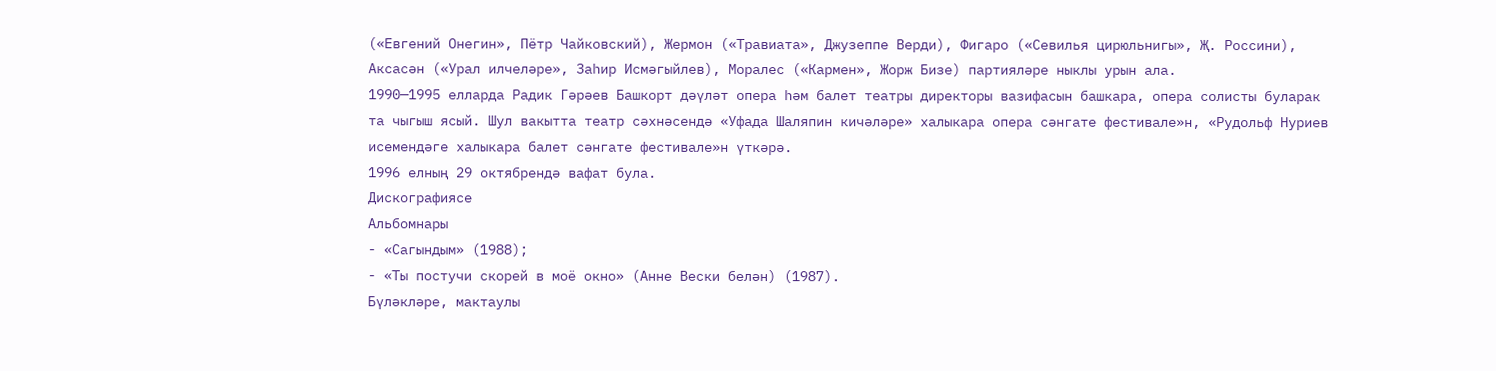(«Евгений Онегин», Пётр Чайковский), Жермон («Травиата», Джузеппе Верди), Фигаро («Севилья цирюльнигы», Җ. Россини), Аксасән («Урал илчеләре», Заһир Исмәгыйлев), Моралес («Кармен», Жорж Бизе) партияләре ныклы урын ала.
1990—1995 елларда Радик Гәрәев Башкорт дәүләт опера һәм балет театры директоры вазифасын башкара, опера солисты буларак та чыгыш ясый. Шул вакытта театр сәхнәсендә «Уфада Шаляпин кичәләре» халыкара опера сәнгате фестивале»н, «Рудольф Нуриев исемендәге халыкара балет сәнгате фестивале»н үткәрә.
1996 елның 29 октябрендә вафат була.
Дискографиясе
Альбомнары
- «Сагындым» (1988);
- «Ты постучи скорей в моё окно» (Анне Вески белән) (1987).
Бүләкләре, мактаулы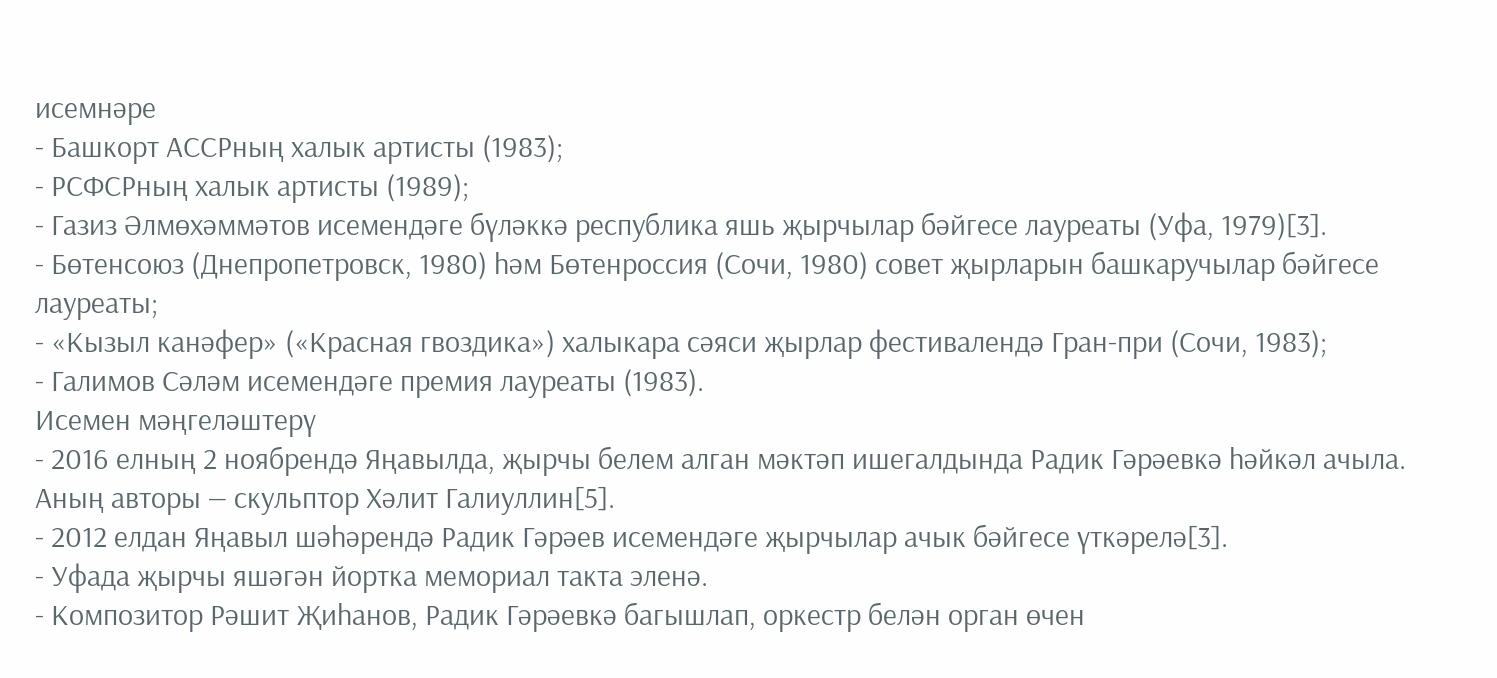исемнәре
- Башкорт АССРның халык артисты (1983);
- РСФСРның халык артисты (1989);
- Газиз Әлмөхәммәтов исемендәге бүләккә республика яшь җырчылар бәйгесе лауреаты (Уфа, 1979)[3].
- Бөтенсоюз (Днепропетровск, 1980) һәм Бөтенроссия (Сочи, 1980) совет җырларын башкаручылар бәйгесе лауреаты;
- «Кызыл канәфер» («Красная гвоздика») халыкара сәяси җырлар фестивалендә Гран-при (Сочи, 1983);
- Галимов Сәләм исемендәге премия лауреаты (1983).
Исемен мәңгеләштерү
- 2016 елның 2 ноябрендә Яңавылда, җырчы белем алган мәктәп ишегалдында Радик Гәрәевкә һәйкәл ачыла. Аның авторы — скульптор Хәлит Галиуллин[5].
- 2012 елдан Яңавыл шәһәрендә Радик Гәрәев исемендәге җырчылар ачык бәйгесе үткәрелә[3].
- Уфада җырчы яшәгән йортка мемориал такта эленә.
- Композитор Рәшит Җиһанов, Радик Гәрәевкә багышлап, оркестр белән орган өчен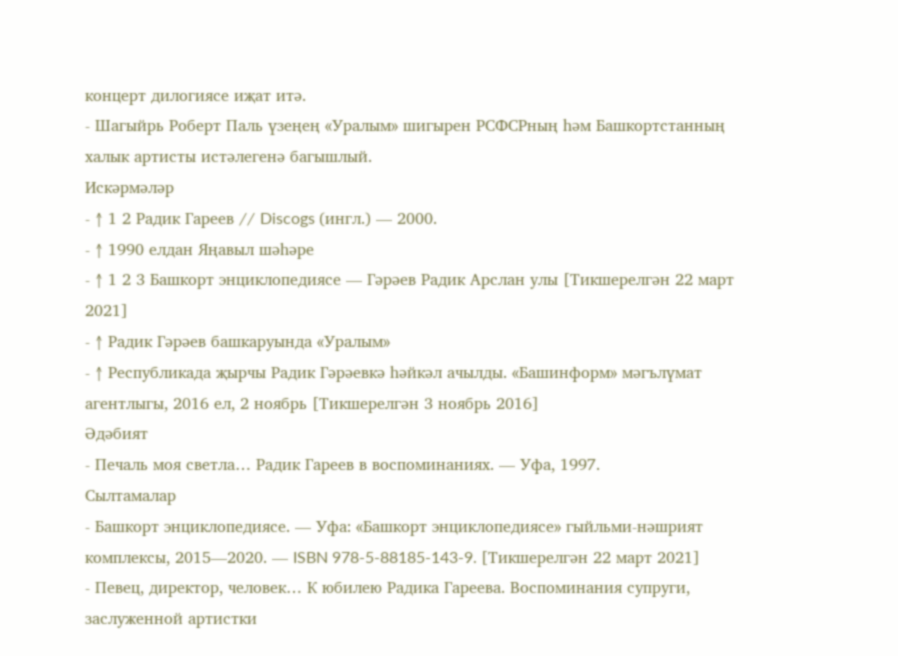концерт дилогиясе иҗат итә.
- Шагыйрь Роберт Паль үзеңең «Уралым» шигырен РСФСРның һәм Башкортстанның халык артисты истәлегенә багышлый.
Искәрмәләр
- ↑ 1 2 Радик Гареев // Discogs (ингл.) — 2000.
- ↑ 1990 елдан Яңавыл шәһәре
- ↑ 1 2 3 Башкорт энциклопедиясе — Гәрәев Радик Арслан улы [Тикшерелгән 22 март 2021]
- ↑ Радик Гәрәев башкаруында «Уралым»
- ↑ Республикада җырчы Радик Гәрәевкә һәйкәл ачылды. «Башинформ» мәгълүмат агентлыгы, 2016 ел, 2 ноябрь [Тикшерелгән 3 ноябрь 2016]
Әдәбият
- Печаль моя светла… Радик Гареев в воспоминаниях. — Уфа, 1997.
Сылтамалар
- Башкорт энциклопедиясе. — Уфа: «Башкорт энциклопедиясе» гыйльми-нәшрият комплексы, 2015—2020. — ISBN 978-5-88185-143-9. [Тикшерелгән 22 март 2021]
- Певец, директор, человек… К юбилею Радика Гареева. Воспоминания супруги, заслуженной артистки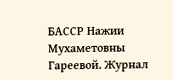БАССР Нажии Мухаметовны Гареевой. Журнал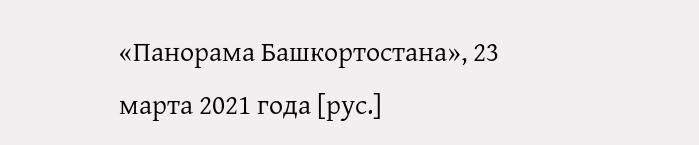«Панорама Башкортостана», 23 марта 2021 года [рус.]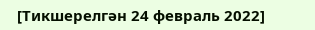[Тикшерелгән 24 февраль 2022]